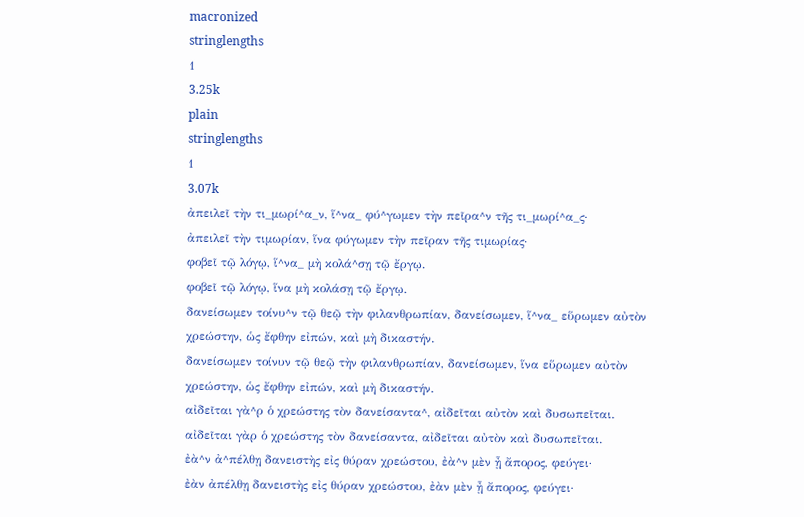macronized
stringlengths
1
3.25k
plain
stringlengths
1
3.07k
ἀπειλεῖ τὴν τι_μωρί^α_ν, ἵ^να_ φύ^γωμεν τὴν πεῖρα^ν τῆς τι_μωρί^α_ς·
ἀπειλεῖ τὴν τιμωρίαν, ἵνα φύγωμεν τὴν πεῖραν τῆς τιμωρίας·
φοβεῖ τῷ λόγῳ, ἵ^να_ μὴ κολά^σῃ τῷ ἔργῳ.
φοβεῖ τῷ λόγῳ, ἵνα μὴ κολάσῃ τῷ ἔργῳ.
δανείσωμεν τοίνυ^ν τῷ θεῷ τὴν φιλανθρωπίαν, δανείσωμεν, ἵ^να_ εὕρωμεν αὐτὸν χρεώστην, ὡς ἔφθην εἰπών, καὶ μὴ δικαστήν.
δανείσωμεν τοίνυν τῷ θεῷ τὴν φιλανθρωπίαν, δανείσωμεν, ἵνα εὕρωμεν αὐτὸν χρεώστην, ὡς ἔφθην εἰπών, καὶ μὴ δικαστήν.
αἰδεῖται γὰ^ρ ὁ χρεώστης τὸν δανείσαντα^, αἰδεῖται αὐτὸν καὶ δυσωπεῖται.
αἰδεῖται γὰρ ὁ χρεώστης τὸν δανείσαντα, αἰδεῖται αὐτὸν καὶ δυσωπεῖται.
ἐὰ^ν ἀ^πέλθῃ δανειστὴς εἰς θύραν χρεώστου, ἐὰ^ν μὲν ᾖ ἄπορος, φεύγει·
ἐὰν ἀπέλθῃ δανειστὴς εἰς θύραν χρεώστου, ἐὰν μὲν ᾖ ἄπορος, φεύγει·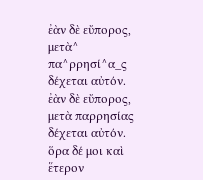ἐὰν δὲ εὔπορος, μετὰ^ πα^ρρησί^α_ς δέχεται αὐτόν.
ἐὰν δὲ εὔπορος, μετὰ παρρησίας δέχεται αὐτόν.
ὅρα δέ μοι καὶ ἕτερον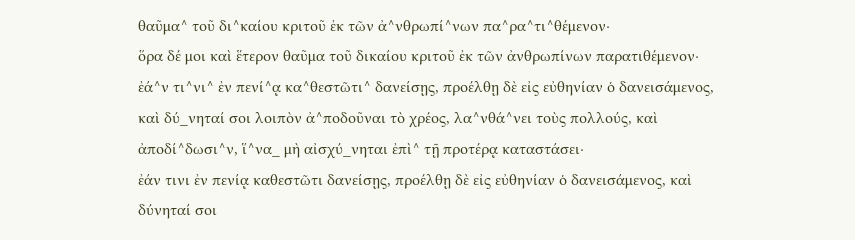θαῦμα^ τοῦ δι^καίου κριτοῦ ἐκ τῶν ἀ^νθρωπί^νων πα^ρα^τι^θέμενον·
ὅρα δέ μοι καὶ ἕτερον θαῦμα τοῦ δικαίου κριτοῦ ἐκ τῶν ἀνθρωπίνων παρατιθέμενον·
ἐά^ν τι^νι^ ἐν πενί^ᾳ κα^θεστῶτι^ δανείσῃς, προέλθῃ δὲ εἰς εὐθηνίαν ὁ δανεισάμενος, καὶ δύ_νηταί σοι λοιπὸν ἀ^ποδοῦναι τὸ χρέος, λα^νθά^νει τοὺς πολλούς, καὶ ἀποδί^δωσι^ν, ἵ^να_ μὴ αἰσχύ_νηται ἐπὶ^ τῇ προτέρᾳ καταστάσει·
ἐάν τινι ἐν πενίᾳ καθεστῶτι δανείσῃς, προέλθῃ δὲ εἰς εὐθηνίαν ὁ δανεισάμενος, καὶ δύνηταί σοι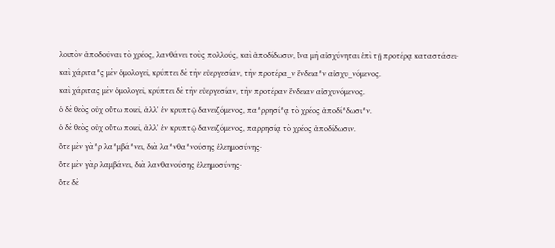λοιπὸν ἀποδοῦναι τὸ χρέος, λανθάνει τοὺς πολλούς, καὶ ἀποδίδωσιν, ἵνα μὴ αἰσχύνηται ἐπὶ τῇ προτέρᾳ καταστάσει·
καὶ χάριτα^ς μὲν ὁμολογεῖ, κρύπτει δὲ τὴν εὐεργεσίαν, τὴν προτέρα_ν ἔνδεια^ν αἰσχυ_νόμενος.
καὶ χάριτας μὲν ὁμολογεῖ, κρύπτει δὲ τὴν εὐεργεσίαν, τὴν προτέραν ἔνδειαν αἰσχυνόμενος.
ὁ δὲ θεὸς οὐχ οὕτω ποιεῖ, ἀλλ' ἐν κρυπτῷ δανειζόμενος, πα^ρρησί^ᾳ τὸ χρέος ἀποδί^δωσι^ν.
ὁ δὲ θεὸς οὐχ οὕτω ποιεῖ, ἀλλ' ἐν κρυπτῷ δανειζόμενος, παρρησίᾳ τὸ χρέος ἀποδίδωσιν.
ὅτε μὲν γὰ^ρ λα^μβά^νει, διὰ λα^νθα^νούσης ἐλεημοσύνης·
ὅτε μὲν γὰρ λαμβάνει, διὰ λανθανούσης ἐλεημοσύνης·
ὅτε δὲ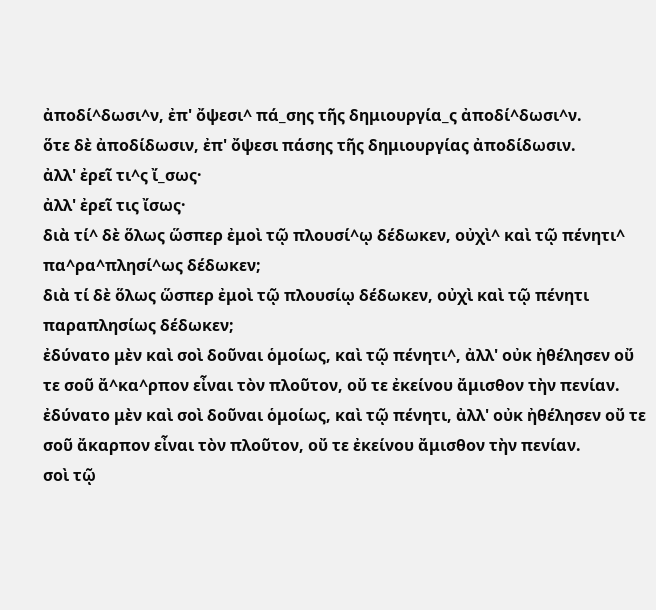ἀποδί^δωσι^ν, ἐπ' ὄψεσι^ πά_σης τῆς δημιουργία_ς ἀποδί^δωσι^ν.
ὅτε δὲ ἀποδίδωσιν, ἐπ' ὄψεσι πάσης τῆς δημιουργίας ἀποδίδωσιν.
ἀλλ' ἐρεῖ τι^ς ἴ_σως·
ἀλλ' ἐρεῖ τις ἴσως·
διὰ τί^ δὲ ὅλως ὥσπερ ἐμοὶ τῷ πλουσί^ῳ δέδωκεν, οὐχὶ^ καὶ τῷ πένητι^ πα^ρα^πλησί^ως δέδωκεν;
διὰ τί δὲ ὅλως ὥσπερ ἐμοὶ τῷ πλουσίῳ δέδωκεν, οὐχὶ καὶ τῷ πένητι παραπλησίως δέδωκεν;
ἐδύνατο μὲν καὶ σοὶ δοῦναι ὁμοίως, καὶ τῷ πένητι^, ἀλλ' οὐκ ἠθέλησεν οὔ τε σοῦ ἄ^κα^ρπον εἶναι τὸν πλοῦτον, οὔ τε ἐκείνου ἄμισθον τὴν πενίαν.
ἐδύνατο μὲν καὶ σοὶ δοῦναι ὁμοίως, καὶ τῷ πένητι, ἀλλ' οὐκ ἠθέλησεν οὔ τε σοῦ ἄκαρπον εἶναι τὸν πλοῦτον, οὔ τε ἐκείνου ἄμισθον τὴν πενίαν.
σοὶ τῷ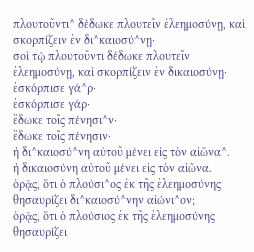πλουτοῦντι^ δέδωκε πλουτεῖν ἐλεημοσύνῃ, καὶ σκορπίζειν ἐν δι^καιοσύ^νῃ·
σοὶ τῷ πλουτοῦντι δέδωκε πλουτεῖν ἐλεημοσύνῃ, καὶ σκορπίζειν ἐν δικαιοσύνῃ·
ἐσκόρπισε γά^ρ·
ἐσκόρπισε γάρ·
ἔδωκε τοῖς πένησι^ν·
ἔδωκε τοῖς πένησιν·
ἡ δι^καιοσύ^νη αὐτοῦ μένει εἰς τὸν αἰῶνα^.
ἡ δικαιοσύνη αὐτοῦ μένει εἰς τὸν αἰῶνα.
ὁρᾷς, ὅτι ὁ πλούσι^ος ἐκ τῆς ἐλεημοσύνης θησαυρίζει δι^καιοσύ^νην αἰώνι^ον;
ὁρᾷς, ὅτι ὁ πλούσιος ἐκ τῆς ἐλεημοσύνης θησαυρίζει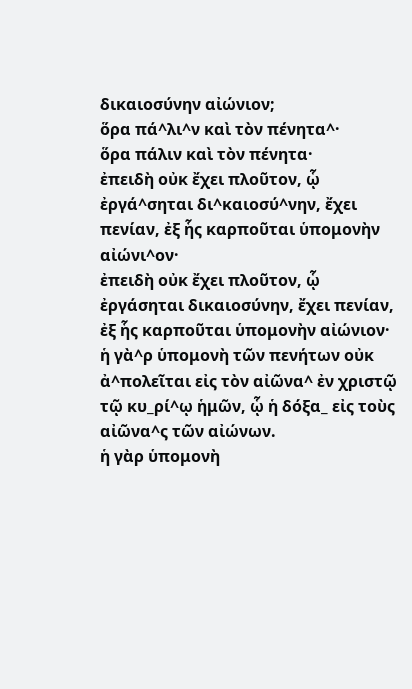δικαιοσύνην αἰώνιον;
ὅρα πά^λι^ν καὶ τὸν πένητα^·
ὅρα πάλιν καὶ τὸν πένητα·
ἐπειδὴ οὐκ ἔχει πλοῦτον, ᾧ ἐργά^σηται δι^καιοσύ^νην, ἔχει πενίαν, ἐξ ἧς καρποῦται ὑπομονὴν αἰώνι^ον·
ἐπειδὴ οὐκ ἔχει πλοῦτον, ᾧ ἐργάσηται δικαιοσύνην, ἔχει πενίαν, ἐξ ἧς καρποῦται ὑπομονὴν αἰώνιον·
ἡ γὰ^ρ ὑπομονὴ τῶν πενήτων οὐκ ἀ^πολεῖται εἰς τὸν αἰῶνα^ ἐν χριστῷ τῷ κυ_ρί^ῳ ἡμῶν, ᾧ ἡ δόξα_ εἰς τοὺς αἰῶνα^ς τῶν αἰώνων.
ἡ γὰρ ὑπομονὴ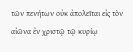τῶν πενήτων οὐκ ἀπολεῖται εἰς τὸν αἰῶνα ἐν χριστῷ τῷ κυρίῳ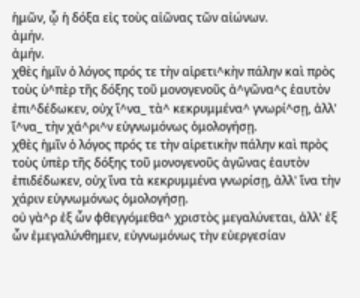ἡμῶν, ᾧ ἡ δόξα εἰς τοὺς αἰῶνας τῶν αἰώνων.
ἀμήν.
ἀμήν.
χθὲς ἡμῖν ὁ λόγος πρός τε τὴν αἱρετι^κὴν πάλην καὶ πρὸς τοὺς ὑ^πὲρ τῆς δόξης τοῦ μονογενοῦς ἀ^γῶνα^ς ἑαυτὸν ἐπι^δέδωκεν, οὐχ ἵ^να_ τὰ^ κεκρυμμένα^ γνωρί^σῃ, ἀλλ' ἵ^να_ τὴν χά^ρι^ν εὐγνωμόνως ὁμολογήσῃ.
χθὲς ἡμῖν ὁ λόγος πρός τε τὴν αἱρετικὴν πάλην καὶ πρὸς τοὺς ὑπὲρ τῆς δόξης τοῦ μονογενοῦς ἀγῶνας ἑαυτὸν ἐπιδέδωκεν, οὐχ ἵνα τὰ κεκρυμμένα γνωρίσῃ, ἀλλ' ἵνα τὴν χάριν εὐγνωμόνως ὁμολογήσῃ.
οὐ γὰ^ρ ἐξ ὧν φθεγγόμεθα^ χριστὸς μεγαλύνεται, ἀλλ' ἐξ ὧν ἐμεγαλύνθημεν, εὐγνωμόνως τὴν εὐεργεσίαν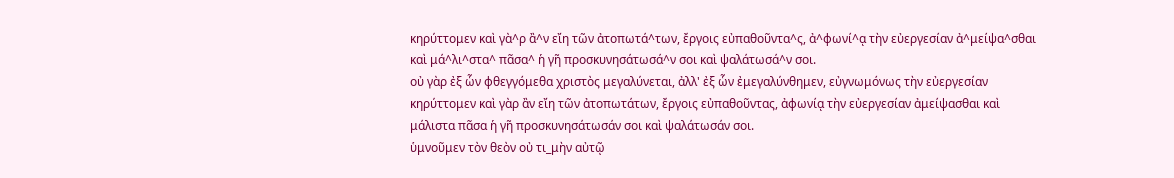κηρύττομεν καὶ γὰ^ρ ἂ^ν εἴη τῶν ἀτοπωτά^των, ἔργοις εὐπαθοῦντα^ς, ἀ^φωνί^ᾳ τὴν εὐεργεσίαν ἀ^μείψα^σθαι καὶ μά^λι^στα^ πᾶσα^ ἡ γῆ προσκυνησάτωσά^ν σοι καὶ ψαλάτωσά^ν σοι.
οὐ γὰρ ἐξ ὧν φθεγγόμεθα χριστὸς μεγαλύνεται, ἀλλ' ἐξ ὧν ἐμεγαλύνθημεν, εὐγνωμόνως τὴν εὐεργεσίαν κηρύττομεν καὶ γὰρ ἂν εἴη τῶν ἀτοπωτάτων, ἔργοις εὐπαθοῦντας, ἀφωνίᾳ τὴν εὐεργεσίαν ἀμείψασθαι καὶ μάλιστα πᾶσα ἡ γῆ προσκυνησάτωσάν σοι καὶ ψαλάτωσάν σοι.
ὑμνοῦμεν τὸν θεὸν οὐ τι_μὴν αὐτῷ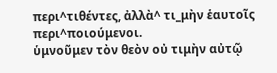περι^τιθέντες, ἀλλὰ^ τι_μὴν ἑαυτοῖς περι^ποιούμενοι.
ὑμνοῦμεν τὸν θεὸν οὐ τιμὴν αὐτῷ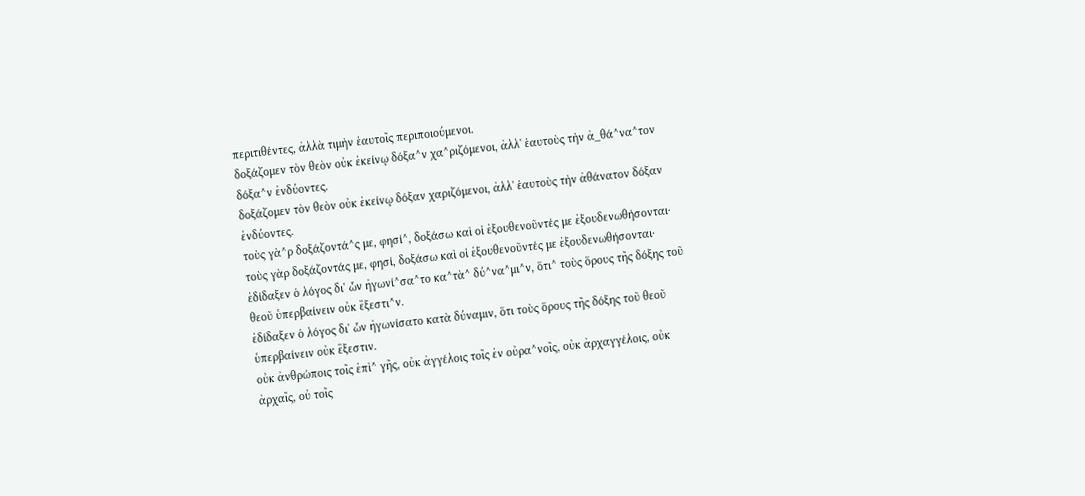περιτιθέντες, ἀλλὰ τιμὴν ἑαυτοῖς περιποιούμενοι.
δοξάζομεν τὸν θεὸν οὐκ ἐκείνῳ δόξα^ν χα^ριζόμενοι, ἀλλ' ἑαυτοὺς τὴν ἀ_θά^να^τον δόξα^ν ἐνδύοντες.
δοξάζομεν τὸν θεὸν οὐκ ἐκείνῳ δόξαν χαριζόμενοι, ἀλλ' ἑαυτοὺς τὴν ἀθάνατον δόξαν ἐνδύοντες.
τοὺς γὰ^ρ δοξάζοντά^ς με, φησί^, δοξάσω καὶ οἱ ἐξουθενοῦντές με ἐξουδενωθήσονται·
τοὺς γὰρ δοξάζοντάς με, φησί, δοξάσω καὶ οἱ ἐξουθενοῦντές με ἐξουδενωθήσονται·
ἐδίδαξεν ὁ λόγος δι' ὧν ἠγωνί^σα^το κα^τὰ^ δύ^να^μι^ν, ὅτι^ τοὺς ὅρους τῆς δόξης τοῦ θεοῦ ὑπερβαίνειν οὐκ ἔξεστι^ν.
ἐδίδαξεν ὁ λόγος δι' ὧν ἠγωνίσατο κατὰ δύναμιν, ὅτι τοὺς ὅρους τῆς δόξης τοῦ θεοῦ ὑπερβαίνειν οὐκ ἔξεστιν.
οὐκ ἀνθρώποις τοῖς ἐπὶ^ γῆς, οὐκ ἀγγέλοις τοῖς ἐν οὐρα^νοῖς, οὐκ ἀρχαγγέλοις, οὐκ ἀρχαῖς, οὐ τοῖς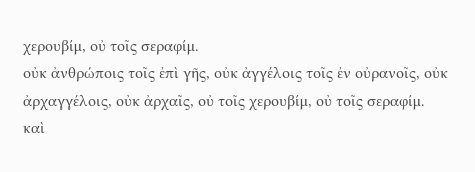χερουβίμ, οὐ τοῖς σεραφίμ.
οὐκ ἀνθρώποις τοῖς ἐπὶ γῆς, οὐκ ἀγγέλοις τοῖς ἐν οὐρανοῖς, οὐκ ἀρχαγγέλοις, οὐκ ἀρχαῖς, οὐ τοῖς χερουβίμ, οὐ τοῖς σεραφίμ.
καὶ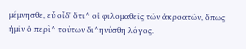μέμνησθε, εὖ οἶδ' ὅτι^ οἱ φιλομαθεῖς τῶν ἀκροατῶν, ὅπως ἡμῖν ὁ περὶ^ τούτων δι^ηνύσθη λόγος.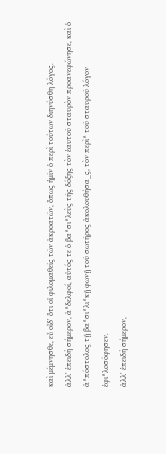καὶ μέμνησθε, εὖ οἶδ' ὅτι οἱ φιλομαθεῖς τῶν ἀκροατῶν, ὅπως ἡμῖν ὁ περὶ τούτων διηνύσθη λόγος.
ἀλλ' ἐπειδὴ σήμερον, ἀ^δελφοί, αὐτός τε ὁ βα^σι^λεὺς τῆς δόξης τὸν ἑαυτοῦ σταυρὸν προανεφώνησε, καὶ ὁ ἀ^πόστολος τῇ βα^σι^λι^κῇ φωνῇ τοῦ σωτῆρος ἀκολουθήσα_ς, τὸν περὶ^ τοῦ σταυροῦ λόγον ἐφι^λοσόφησεν.
ἀλλ' ἐπειδὴ σήμερον,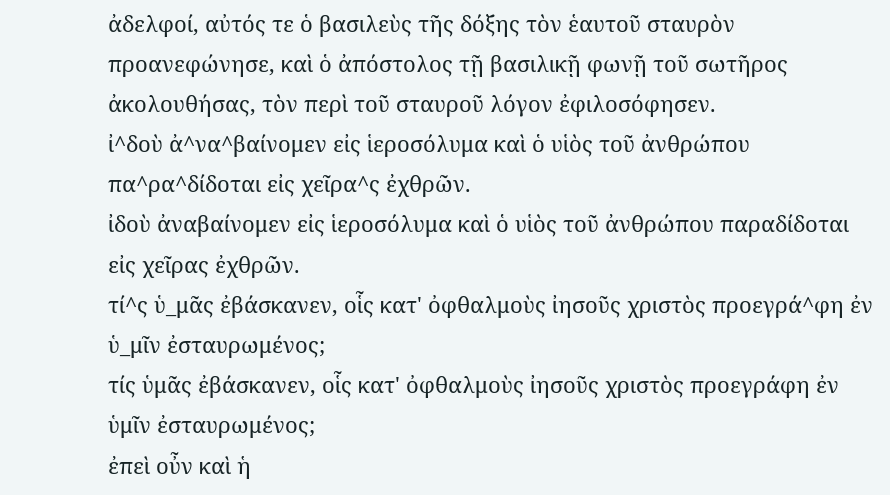ἀδελφοί, αὐτός τε ὁ βασιλεὺς τῆς δόξης τὸν ἑαυτοῦ σταυρὸν προανεφώνησε, καὶ ὁ ἀπόστολος τῇ βασιλικῇ φωνῇ τοῦ σωτῆρος ἀκολουθήσας, τὸν περὶ τοῦ σταυροῦ λόγον ἐφιλοσόφησεν.
ἰ^δοὺ ἀ^να^βαίνομεν εἰς ἱεροσόλυμα καὶ ὁ υἱὸς τοῦ ἀνθρώπου πα^ρα^δίδοται εἰς χεῖρα^ς ἐχθρῶν.
ἰδοὺ ἀναβαίνομεν εἰς ἱεροσόλυμα καὶ ὁ υἱὸς τοῦ ἀνθρώπου παραδίδοται εἰς χεῖρας ἐχθρῶν.
τί^ς ὑ_μᾶς ἐβάσκανεν, οἷς κατ' ὀφθαλμοὺς ἰησοῦς χριστὸς προεγρά^φη ἐν ὑ_μῖν ἐσταυρωμένος;
τίς ὑμᾶς ἐβάσκανεν, οἷς κατ' ὀφθαλμοὺς ἰησοῦς χριστὸς προεγράφη ἐν ὑμῖν ἐσταυρωμένος;
ἐπεὶ οὖν καὶ ἡ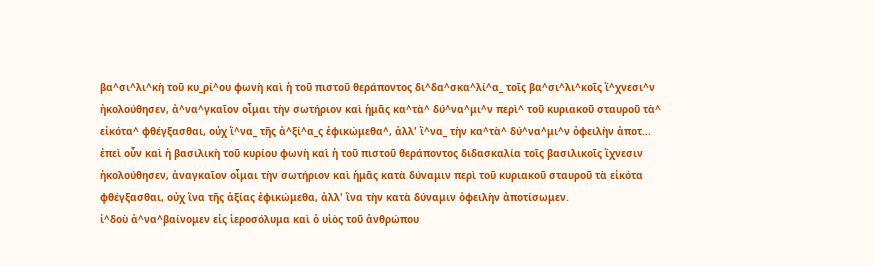βα^σι^λι^κὴ τοῦ κυ_ρί^ου φωνὴ καὶ ἡ τοῦ πιστοῦ θεράποντος δι^δα^σκα^λί^α_ τοῖς βα^σι^λι^κοῖς ἴ^χνεσι^ν ἠκολούθησεν, ἀ^να^γκαῖον οἶμαι τὴν σωτήριον καὶ ἡμᾶς κα^τὰ^ δύ^να^μι^ν περὶ^ τοῦ κυριακοῦ σταυροῦ τὰ^ εἰκότα^ φθέγξασθαι, οὐχ ἵ^να_ τῆς ἀ^ξί^α_ς ἐφικώμεθα^, ἀλλ' ἵ^να_ τὴν κα^τὰ^ δύ^να^μι^ν ὀφειλὴν ἀποτ...
ἐπεὶ οὖν καὶ ἡ βασιλικὴ τοῦ κυρίου φωνὴ καὶ ἡ τοῦ πιστοῦ θεράποντος διδασκαλία τοῖς βασιλικοῖς ἴχνεσιν ἠκολούθησεν, ἀναγκαῖον οἶμαι τὴν σωτήριον καὶ ἡμᾶς κατὰ δύναμιν περὶ τοῦ κυριακοῦ σταυροῦ τὰ εἰκότα φθέγξασθαι, οὐχ ἵνα τῆς ἀξίας ἐφικώμεθα, ἀλλ' ἵνα τὴν κατὰ δύναμιν ὀφειλὴν ἀποτίσωμεν.
ἰ^δοὺ ἀ^να^βαίνομεν εἰς ἱεροσόλυμα καὶ ὁ υἱὸς τοῦ ἀνθρώπου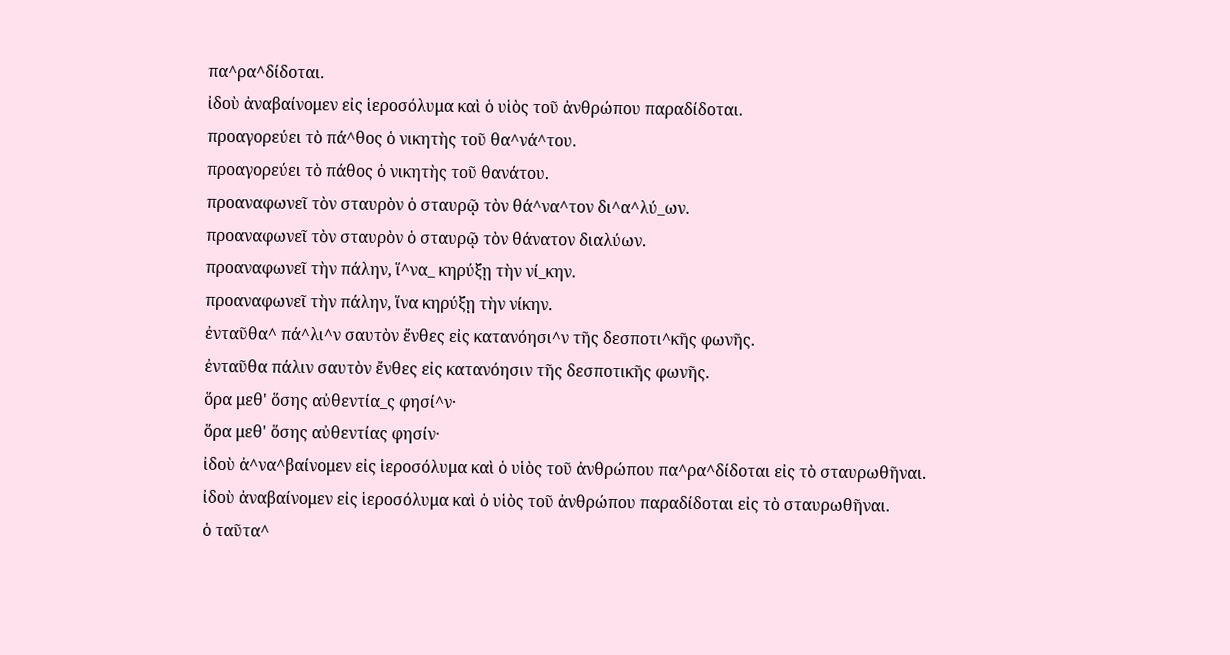πα^ρα^δίδοται.
ἰδοὺ ἀναβαίνομεν εἰς ἱεροσόλυμα καὶ ὁ υἱὸς τοῦ ἀνθρώπου παραδίδοται.
προαγορεύει τὸ πά^θος ὁ νικητὴς τοῦ θα^νά^του.
προαγορεύει τὸ πάθος ὁ νικητὴς τοῦ θανάτου.
προαναφωνεῖ τὸν σταυρὸν ὁ σταυρῷ τὸν θά^να^τον δι^α^λύ_ων.
προαναφωνεῖ τὸν σταυρὸν ὁ σταυρῷ τὸν θάνατον διαλύων.
προαναφωνεῖ τὴν πάλην, ἵ^να_ κηρύξῃ τὴν νί_κην.
προαναφωνεῖ τὴν πάλην, ἵνα κηρύξῃ τὴν νίκην.
ἐνταῦθα^ πά^λι^ν σαυτὸν ἔνθες εἰς κατανόησι^ν τῆς δεσποτι^κῆς φωνῆς.
ἐνταῦθα πάλιν σαυτὸν ἔνθες εἰς κατανόησιν τῆς δεσποτικῆς φωνῆς.
ὅρα μεθ' ὅσης αὐθεντία_ς φησί^ν·
ὅρα μεθ' ὅσης αὐθεντίας φησίν·
ἰδοὺ ἀ^να^βαίνομεν εἰς ἱεροσόλυμα καὶ ὁ υἱὸς τοῦ ἀνθρώπου πα^ρα^δίδοται εἰς τὸ σταυρωθῆναι.
ἰδοὺ ἀναβαίνομεν εἰς ἱεροσόλυμα καὶ ὁ υἱὸς τοῦ ἀνθρώπου παραδίδοται εἰς τὸ σταυρωθῆναι.
ὁ ταῦτα^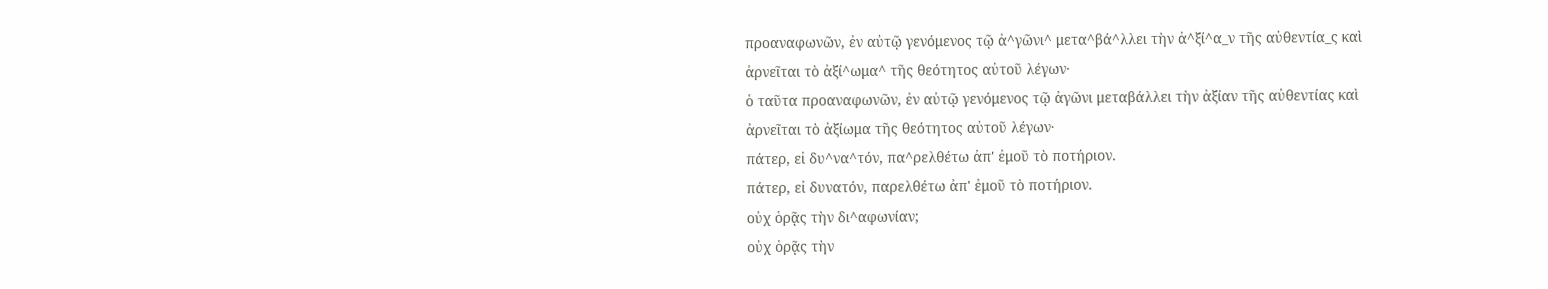προαναφωνῶν, ἐν αὐτῷ γενόμενος τῷ ἀ^γῶνι^ μετα^βά^λλει τὴν ἀ^ξί^α_ν τῆς αὐθεντία_ς καὶ ἀρνεῖται τὸ ἀξί^ωμα^ τῆς θεότητος αὐτοῦ λέγων·
ὁ ταῦτα προαναφωνῶν, ἐν αὐτῷ γενόμενος τῷ ἀγῶνι μεταβάλλει τὴν ἀξίαν τῆς αὐθεντίας καὶ ἀρνεῖται τὸ ἀξίωμα τῆς θεότητος αὐτοῦ λέγων·
πάτερ, εἰ δυ^να^τόν, πα^ρελθέτω ἀπ' ἐμοῦ τὸ ποτήριον.
πάτερ, εἰ δυνατόν, παρελθέτω ἀπ' ἐμοῦ τὸ ποτήριον.
οὐχ ὁρᾷς τὴν δι^αφωνίαν;
οὐχ ὁρᾷς τὴν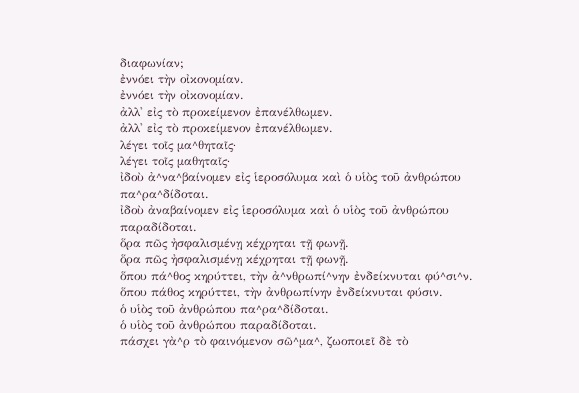διαφωνίαν;
ἐννόει τὴν οἰκονομίαν.
ἐννόει τὴν οἰκονομίαν.
ἀλλ' εἰς τὸ προκείμενον ἐπανέλθωμεν.
ἀλλ' εἰς τὸ προκείμενον ἐπανέλθωμεν.
λέγει τοῖς μα^θηταῖς·
λέγει τοῖς μαθηταῖς·
ἰδοὺ ἀ^να^βαίνομεν εἰς ἱεροσόλυμα καὶ ὁ υἱὸς τοῦ ἀνθρώπου πα^ρα^δίδοται.
ἰδοὺ ἀναβαίνομεν εἰς ἱεροσόλυμα καὶ ὁ υἱὸς τοῦ ἀνθρώπου παραδίδοται.
ὅρα πῶς ἠσφαλισμένῃ κέχρηται τῇ φωνῇ.
ὅρα πῶς ἠσφαλισμένῃ κέχρηται τῇ φωνῇ.
ὅπου πά^θος κηρύττει, τὴν ἀ^νθρωπί^νην ἐνδείκνυται φύ^σι^ν.
ὅπου πάθος κηρύττει, τὴν ἀνθρωπίνην ἐνδείκνυται φύσιν.
ὁ υἱὸς τοῦ ἀνθρώπου πα^ρα^δίδοται.
ὁ υἱὸς τοῦ ἀνθρώπου παραδίδοται.
πάσχει γὰ^ρ τὸ φαινόμενον σῶ^μα^, ζωοποιεῖ δὲ τὸ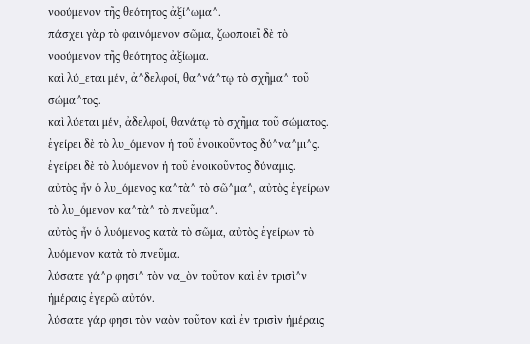νοούμενον τῆς θεότητος ἀξί^ωμα^.
πάσχει γὰρ τὸ φαινόμενον σῶμα, ζωοποιεῖ δὲ τὸ νοούμενον τῆς θεότητος ἀξίωμα.
καὶ λύ_εται μέν, ἀ^δελφοί, θα^νά^τῳ τὸ σχῆμα^ τοῦ σώμα^τος.
καὶ λύεται μέν, ἀδελφοί, θανάτῳ τὸ σχῆμα τοῦ σώματος.
ἐγείρει δὲ τὸ λυ_όμενον ἡ τοῦ ἐνοικοῦντος δύ^να^μι^ς.
ἐγείρει δὲ τὸ λυόμενον ἡ τοῦ ἐνοικοῦντος δύναμις.
αὐτὸς ἦν ὁ λυ_όμενος κα^τὰ^ τὸ σῶ^μα^, αὐτὸς ἐγείρων τὸ λυ_όμενον κα^τὰ^ τὸ πνεῦμα^.
αὐτὸς ἦν ὁ λυόμενος κατὰ τὸ σῶμα, αὐτὸς ἐγείρων τὸ λυόμενον κατὰ τὸ πνεῦμα.
λύσατε γά^ρ φησι^ τὸν να_ὸν τοῦτον καὶ ἐν τρισὶ^ν ἡμέραις ἐγερῶ αὐτόν.
λύσατε γάρ φησι τὸν ναὸν τοῦτον καὶ ἐν τρισὶν ἡμέραις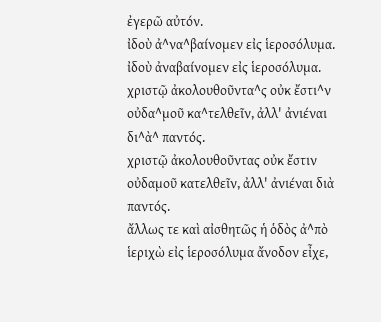ἐγερῶ αὐτόν.
ἰδοὺ ἀ^να^βαίνομεν εἰς ἱεροσόλυμα.
ἰδοὺ ἀναβαίνομεν εἰς ἱεροσόλυμα.
χριστῷ ἀκολουθοῦντα^ς οὐκ ἔστι^ν οὐδα^μοῦ κα^τελθεῖν, ἀλλ' ἀνιέναι δι^ὰ^ παντός.
χριστῷ ἀκολουθοῦντας οὐκ ἔστιν οὐδαμοῦ κατελθεῖν, ἀλλ' ἀνιέναι διὰ παντός.
ἄλλως τε καὶ αἰσθητῶς ἡ ὁδὸς ἀ^πὸ ἱεριχὼ εἰς ἱεροσόλυμα ἄνοδον εἶχε,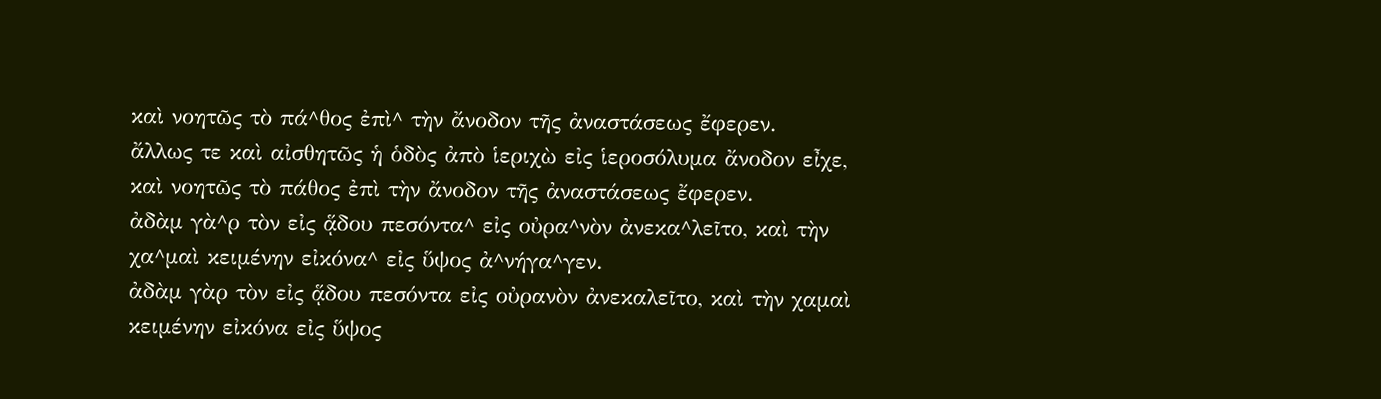καὶ νοητῶς τὸ πά^θος ἐπὶ^ τὴν ἄνοδον τῆς ἀναστάσεως ἔφερεν.
ἄλλως τε καὶ αἰσθητῶς ἡ ὁδὸς ἀπὸ ἱεριχὼ εἰς ἱεροσόλυμα ἄνοδον εἶχε, καὶ νοητῶς τὸ πάθος ἐπὶ τὴν ἄνοδον τῆς ἀναστάσεως ἔφερεν.
ἀδὰμ γὰ^ρ τὸν εἰς ᾅδου πεσόντα^ εἰς οὐρα^νὸν ἀνεκα^λεῖτο, καὶ τὴν χα^μαὶ κειμένην εἰκόνα^ εἰς ὕψος ἀ^νήγα^γεν.
ἀδὰμ γὰρ τὸν εἰς ᾅδου πεσόντα εἰς οὐρανὸν ἀνεκαλεῖτο, καὶ τὴν χαμαὶ κειμένην εἰκόνα εἰς ὕψος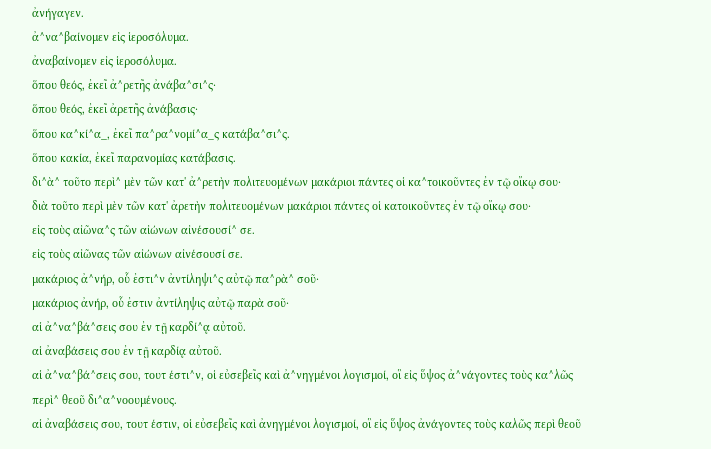ἀνήγαγεν.
ἀ^να^βαίνομεν εἰς ἱεροσόλυμα.
ἀναβαίνομεν εἰς ἱεροσόλυμα.
ὅπου θεός, ἐκεῖ ἀ^ρετῆς ἀνάβα^σι^ς·
ὅπου θεός, ἐκεῖ ἀρετῆς ἀνάβασις·
ὅπου κα^κί^α_, ἐκεῖ πα^ρα^νομί^α_ς κατάβα^σι^ς.
ὅπου κακία, ἐκεῖ παρανομίας κατάβασις.
δι^ὰ^ τοῦτο περὶ^ μὲν τῶν κατ' ἀ^ρετὴν πολιτευομένων μακάριοι πάντες οἱ κα^τοικοῦντες ἐν τῷ οἴκῳ σου·
διὰ τοῦτο περὶ μὲν τῶν κατ' ἀρετὴν πολιτευομένων μακάριοι πάντες οἱ κατοικοῦντες ἐν τῷ οἴκῳ σου·
εἰς τοὺς αἰῶνα^ς τῶν αἰώνων αἰνέσουσί^ σε.
εἰς τοὺς αἰῶνας τῶν αἰώνων αἰνέσουσί σε.
μακάριος ἀ^νήρ, οὗ ἐστι^ν ἀντίληψι^ς αὐτῷ πα^ρὰ^ σοῦ·
μακάριος ἀνήρ, οὗ ἐστιν ἀντίληψις αὐτῷ παρὰ σοῦ·
αἱ ἀ^να^βά^σεις σου ἐν τῇ καρδί^ᾳ αὐτοῦ.
αἱ ἀναβάσεις σου ἐν τῇ καρδίᾳ αὐτοῦ.
αἱ ἀ^να^βά^σεις σου, τουτ έστι^ν, οἱ εὐσεβεῖς καὶ ἀ^νηγμένοι λογισμοί, οἳ εἰς ὕψος ἀ^νάγοντες τοὺς κα^λῶς περὶ^ θεοῦ δι^α^νοουμένους.
αἱ ἀναβάσεις σου, τουτ έστιν, οἱ εὐσεβεῖς καὶ ἀνηγμένοι λογισμοί, οἳ εἰς ὕψος ἀνάγοντες τοὺς καλῶς περὶ θεοῦ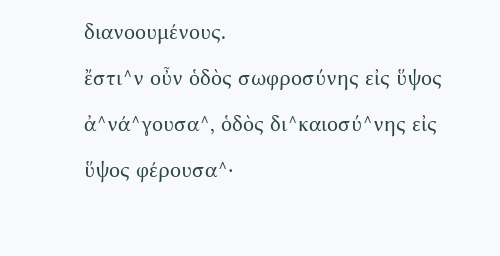διανοουμένους.
ἔστι^ν οὖν ὁδὸς σωφροσύνης εἰς ὕψος ἀ^νά^γουσα^, ὁδὸς δι^καιοσύ^νης εἰς ὕψος φέρουσα^·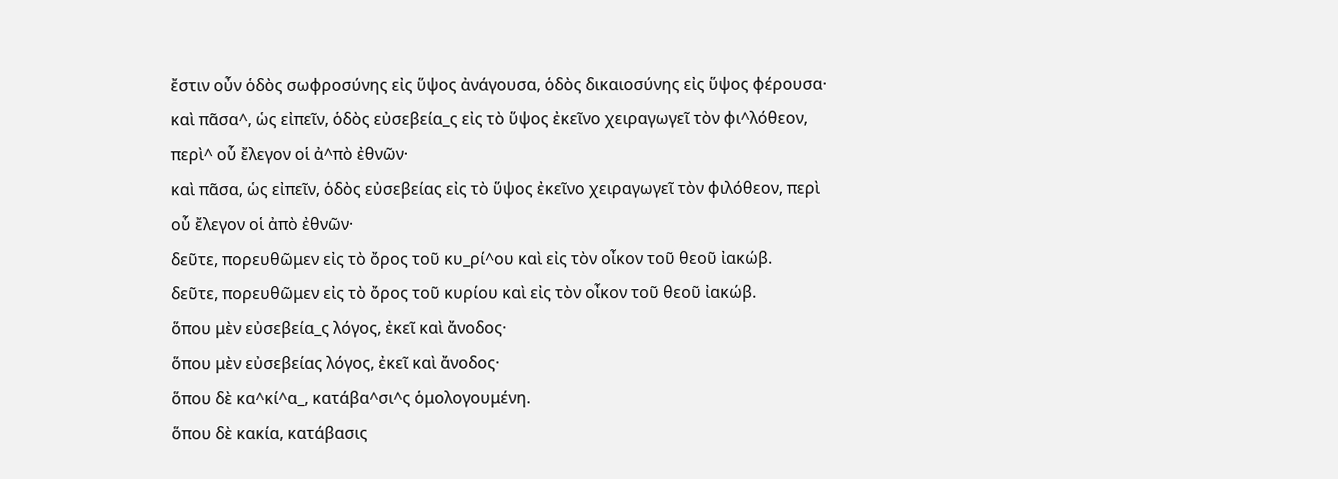ἔστιν οὖν ὁδὸς σωφροσύνης εἰς ὕψος ἀνάγουσα, ὁδὸς δικαιοσύνης εἰς ὕψος φέρουσα·
καὶ πᾶσα^, ὡς εἰπεῖν, ὁδὸς εὐσεβεία_ς εἰς τὸ ὕψος ἐκεῖνο χειραγωγεῖ τὸν φι^λόθεον, περὶ^ οὗ ἔλεγον οἱ ἀ^πὸ ἐθνῶν·
καὶ πᾶσα, ὡς εἰπεῖν, ὁδὸς εὐσεβείας εἰς τὸ ὕψος ἐκεῖνο χειραγωγεῖ τὸν φιλόθεον, περὶ οὗ ἔλεγον οἱ ἀπὸ ἐθνῶν·
δεῦτε, πορευθῶμεν εἰς τὸ ὄρος τοῦ κυ_ρί^ου καὶ εἰς τὸν οἶκον τοῦ θεοῦ ἰακώβ.
δεῦτε, πορευθῶμεν εἰς τὸ ὄρος τοῦ κυρίου καὶ εἰς τὸν οἶκον τοῦ θεοῦ ἰακώβ.
ὅπου μὲν εὐσεβεία_ς λόγος, ἐκεῖ καὶ ἄνοδος·
ὅπου μὲν εὐσεβείας λόγος, ἐκεῖ καὶ ἄνοδος·
ὅπου δὲ κα^κί^α_, κατάβα^σι^ς ὁμολογουμένη.
ὅπου δὲ κακία, κατάβασις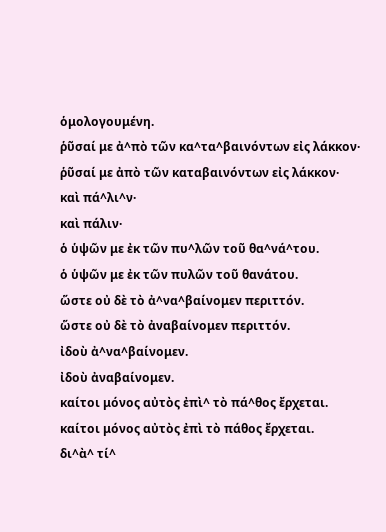ὁμολογουμένη.
ῥῦσαί με ἀ^πὸ τῶν κα^τα^βαινόντων εἰς λάκκον·
ῥῦσαί με ἀπὸ τῶν καταβαινόντων εἰς λάκκον·
καὶ πά^λι^ν·
καὶ πάλιν·
ὁ ὑψῶν με ἐκ τῶν πυ^λῶν τοῦ θα^νά^του.
ὁ ὑψῶν με ἐκ τῶν πυλῶν τοῦ θανάτου.
ὥστε οὐ δὲ τὸ ἀ^να^βαίνομεν περιττόν.
ὥστε οὐ δὲ τὸ ἀναβαίνομεν περιττόν.
ἰδοὺ ἀ^να^βαίνομεν.
ἰδοὺ ἀναβαίνομεν.
καίτοι μόνος αὐτὸς ἐπὶ^ τὸ πά^θος ἔρχεται.
καίτοι μόνος αὐτὸς ἐπὶ τὸ πάθος ἔρχεται.
δι^ὰ^ τί^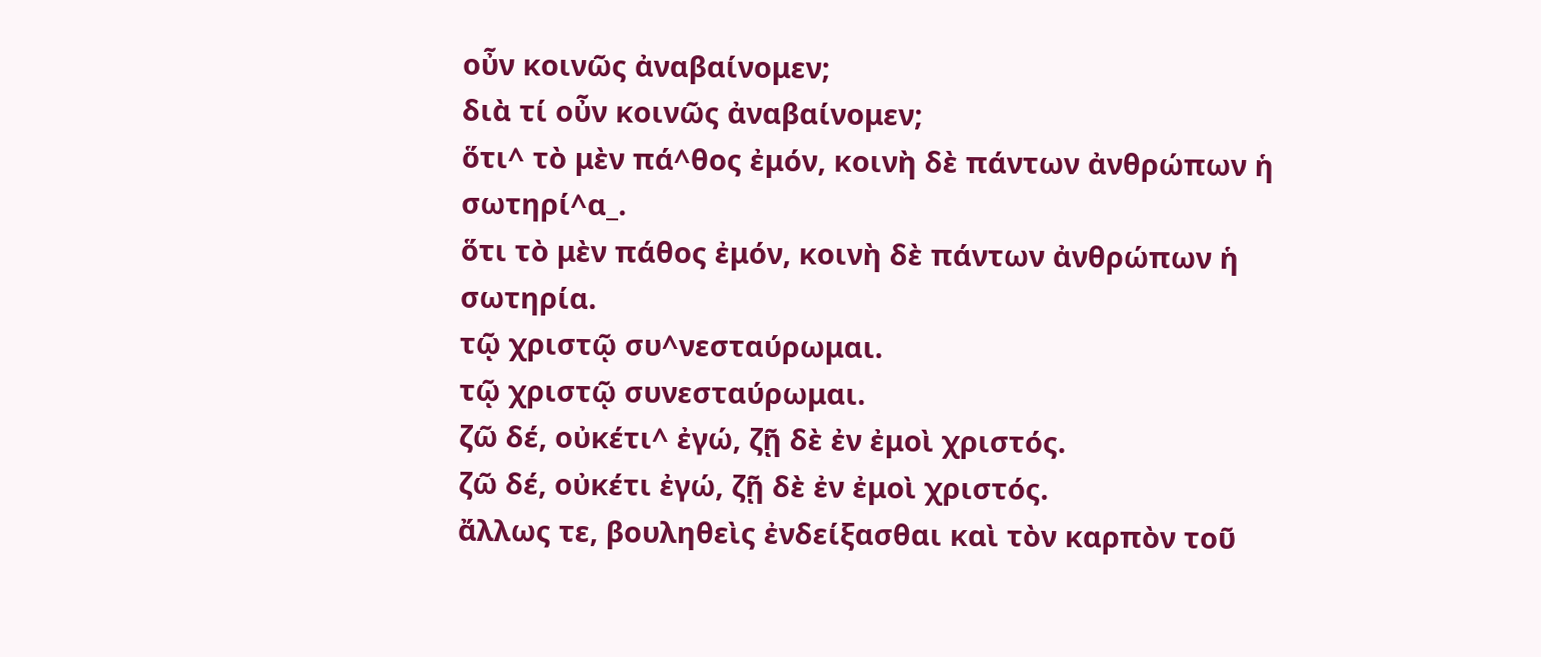οὖν κοινῶς ἀναβαίνομεν;
διὰ τί οὖν κοινῶς ἀναβαίνομεν;
ὅτι^ τὸ μὲν πά^θος ἐμόν, κοινὴ δὲ πάντων ἀνθρώπων ἡ σωτηρί^α_.
ὅτι τὸ μὲν πάθος ἐμόν, κοινὴ δὲ πάντων ἀνθρώπων ἡ σωτηρία.
τῷ χριστῷ συ^νεσταύρωμαι.
τῷ χριστῷ συνεσταύρωμαι.
ζῶ δέ, οὐκέτι^ ἐγώ, ζῇ δὲ ἐν ἐμοὶ χριστός.
ζῶ δέ, οὐκέτι ἐγώ, ζῇ δὲ ἐν ἐμοὶ χριστός.
ἄλλως τε, βουληθεὶς ἐνδείξασθαι καὶ τὸν καρπὸν τοῦ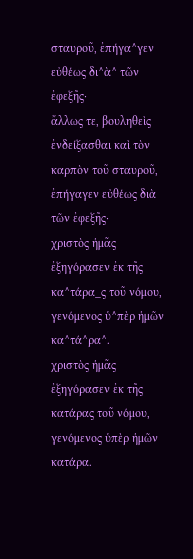σταυροῦ, ἐπήγα^γεν εὐθέως δι^ὰ^ τῶν ἐφεξῆς·
ἄλλως τε, βουληθεὶς ἐνδείξασθαι καὶ τὸν καρπὸν τοῦ σταυροῦ, ἐπήγαγεν εὐθέως διὰ τῶν ἐφεξῆς·
χριστὸς ἡμᾶς ἐξηγόρασεν ἐκ τῆς κα^τάρα_ς τοῦ νόμου, γενόμενος ὑ^πὲρ ἡμῶν κα^τά^ρα^.
χριστὸς ἡμᾶς ἐξηγόρασεν ἐκ τῆς κατάρας τοῦ νόμου, γενόμενος ὑπὲρ ἡμῶν κατάρα.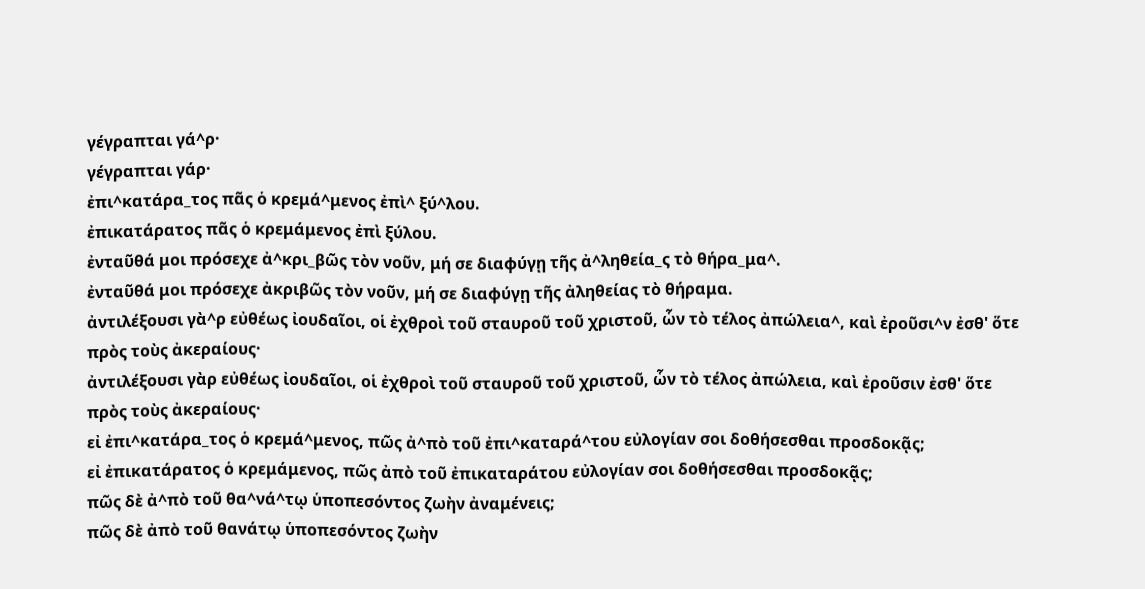γέγραπται γά^ρ·
γέγραπται γάρ·
ἐπι^κατάρα_τος πᾶς ὁ κρεμά^μενος ἐπὶ^ ξύ^λου.
ἐπικατάρατος πᾶς ὁ κρεμάμενος ἐπὶ ξύλου.
ἐνταῦθά μοι πρόσεχε ἀ^κρι_βῶς τὸν νοῦν, μή σε διαφύγῃ τῆς ἀ^ληθεία_ς τὸ θήρα_μα^.
ἐνταῦθά μοι πρόσεχε ἀκριβῶς τὸν νοῦν, μή σε διαφύγῃ τῆς ἀληθείας τὸ θήραμα.
ἀντιλέξουσι γὰ^ρ εὐθέως ἰουδαῖοι, οἱ ἐχθροὶ τοῦ σταυροῦ τοῦ χριστοῦ, ὧν τὸ τέλος ἀπώλεια^, καὶ ἐροῦσι^ν ἐσθ' ὅτε πρὸς τοὺς ἀκεραίους·
ἀντιλέξουσι γὰρ εὐθέως ἰουδαῖοι, οἱ ἐχθροὶ τοῦ σταυροῦ τοῦ χριστοῦ, ὧν τὸ τέλος ἀπώλεια, καὶ ἐροῦσιν ἐσθ' ὅτε πρὸς τοὺς ἀκεραίους·
εἰ ἐπι^κατάρα_τος ὁ κρεμά^μενος, πῶς ἀ^πὸ τοῦ ἐπι^καταρά^του εὐλογίαν σοι δοθήσεσθαι προσδοκᾷς;
εἰ ἐπικατάρατος ὁ κρεμάμενος, πῶς ἀπὸ τοῦ ἐπικαταράτου εὐλογίαν σοι δοθήσεσθαι προσδοκᾷς;
πῶς δὲ ἀ^πὸ τοῦ θα^νά^τῳ ὑποπεσόντος ζωὴν ἀναμένεις;
πῶς δὲ ἀπὸ τοῦ θανάτῳ ὑποπεσόντος ζωὴν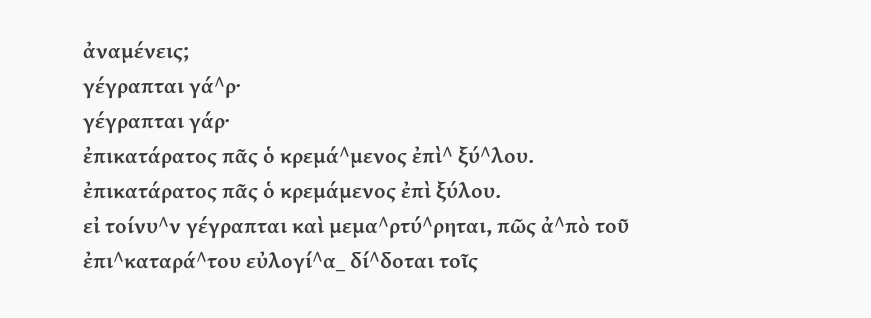ἀναμένεις;
γέγραπται γά^ρ·
γέγραπται γάρ·
ἐπικατάρατος πᾶς ὁ κρεμά^μενος ἐπὶ^ ξύ^λου.
ἐπικατάρατος πᾶς ὁ κρεμάμενος ἐπὶ ξύλου.
εἰ τοίνυ^ν γέγραπται καὶ μεμα^ρτύ^ρηται, πῶς ἀ^πὸ τοῦ ἐπι^καταρά^του εὐλογί^α_ δί^δοται τοῖς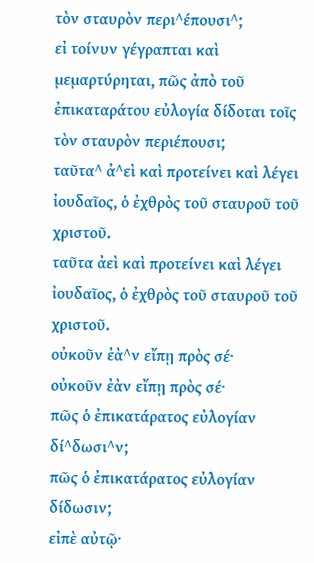τὸν σταυρὸν περι^έπουσι^;
εἰ τοίνυν γέγραπται καὶ μεμαρτύρηται, πῶς ἀπὸ τοῦ ἐπικαταράτου εὐλογία δίδοται τοῖς τὸν σταυρὸν περιέπουσι;
ταῦτα^ ἀ^εὶ καὶ προτείνει καὶ λέγει ἰουδαῖος, ὁ ἐχθρὸς τοῦ σταυροῦ τοῦ χριστοῦ.
ταῦτα ἀεὶ καὶ προτείνει καὶ λέγει ἰουδαῖος, ὁ ἐχθρὸς τοῦ σταυροῦ τοῦ χριστοῦ.
οὐκοῦν ἐὰ^ν εἴπῃ πρὸς σέ·
οὐκοῦν ἐὰν εἴπῃ πρὸς σέ·
πῶς ὁ ἐπικατάρατος εὐλογίαν δί^δωσι^ν;
πῶς ὁ ἐπικατάρατος εὐλογίαν δίδωσιν;
εἰπὲ αὐτῷ·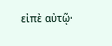εἰπὲ αὐτῷ·